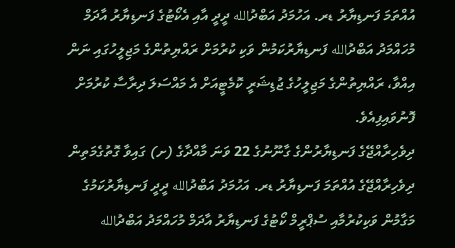އުއްތަމަ ފަނޑިޔާރު ޑރ. އަހުމަދު އަބްދުالله ދީދީ އާއި އެކޯޓުގެ ފަނޑިޔާރު އާދަމް މުހައްމަދު އަބްދުالله ފަނޑިޔާރުކަމުން ވަކި ކުރުމަށް ރައްޔިތުންގެ މަޖިލީހުގައި ނަން އިއްވާ، ރައްޔިތުންގެ މަޖިލީހުގެ ޖުޑިޝަރީ ކޮމެޓީއަށް އެ މައްސަލަ ދިރާސާ ކުރުމަށް ފޮނުވައިފިއެވެ.
ދިވެހިރާއްޖޭގެ ފަނޑިޔާރުންގެ ގާނޫނުގެ 22 ވަނަ މާއްދާގެ (ށ) ގައިވާ ގޮތުގެމަތިން ދިވެހިރާއްޖޭގެ އުއްތަމަ ފަނޑިޔާރު ޑރ. އަހުމަދު އަބްދުالله ދީދީ ފަނޑިޔާރުކަމުގެ މަގާމުން ވަކިކުރުމާއި ސުޕްރީމް ކޯޓުގެ ފަނޑިޔާރު އާދަމް މުހައްމަދު އަބްދުالله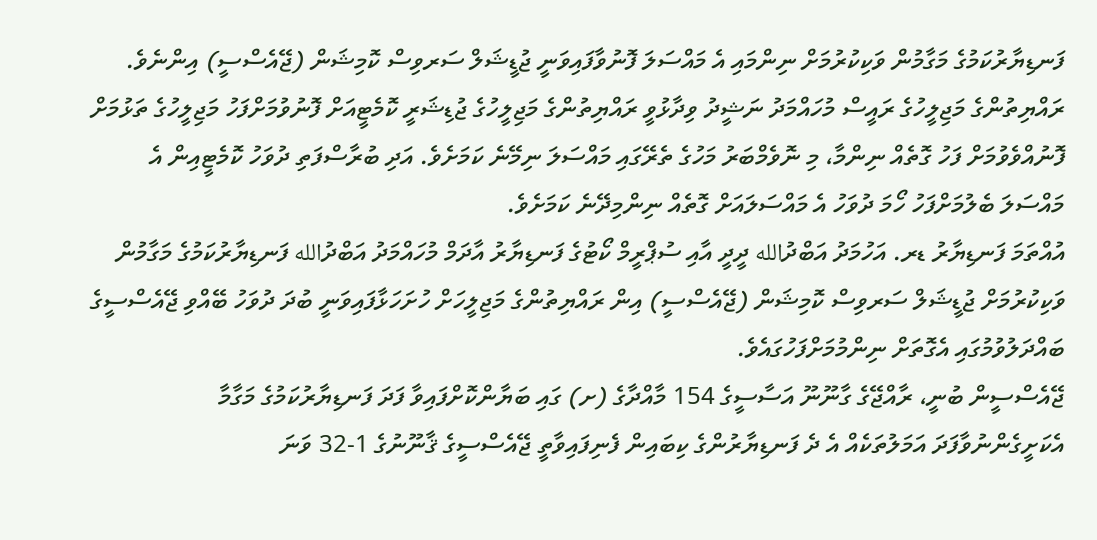ފަނޑިޔާރުކަމުގެ މަގާމުން ވަކިކުރުމަށް ނިންމައި އެ މައްސަލަ ފޮނުވާފައިވަނީ ޖުޑީޝަލް ސަރވިސް ކޮމިޝަން (ޖޭއެސްސީ) އިންނެވެ.
ރައްޔިތުންގެ މަޖިލީހުގެ ރައީސް މުހައްމަދު ނަޝީދު ވިދާޅުވީ ރައްޔިތުންގެ މަޖިލީހުގެ ޖުޑިޝަރީ ކޮމެޓީއަށް ފޮނުވުމަށްފަހު މަޖިލީހުގެ ތަޅުމަށް ފޮނުއްވެވުމަށް ފަހު ގޮތެއް ނިންމާ، މި ނޮވެމްބަރު މަހުގެ ތެރޭގައި މައްސަލަ ނިމޭނެ ކަމަށެވެ. އަދި ބުރާސްފަތި ދުވަހު ކޮމެޓީއިން އެ މައްސަލަ ބެލުމަށްފަހު ހޯމަ ދުވަހު އެ މައްސަލައަށް ގޮތެއް ނިންމިދޭނެ ކަމަށެވެ.
އުއްތަމަ ފަނޑިޔާރު ޑރ. އަހުމަދު އަބްދުالله ދީދީ އާއި ސުޕްރީމް ކޯޓުގެ ފަނޑިޔާރު އާދަމް މުހައްމަދު އަބްދުالله ފަނޑިޔާރުކަމުގެ މަގާމުން ވަކިކުރުމަށް ޖުޑީޝަލް ސަރވިސް ކޮމިޝަން (ޖޭއެސްސީ) އިން ރައްޔިތުންގެ މަޖިލީހަށް ހުށަހަޅާފައިވަނީ ބުދަ ދުވަހު ބޭއްވި ޖޭއެސްސީގެ ބައްދަލުވުމުގައި އެގޮތަށް ނިންމުމަށްފަހުގައެވެ.
ޖޭއެސްސީން ބުނީ، ރާއްޖޭގެ ގާނޫނޫ އަސާސީގެ 154 މާއްދާގެ (ށ) ގައި ބަޔާންކޮށްފައިވާ ފަދަ ފަނޑިޔާރުކަމުގެ މަގާމާ އެކަށީގެންނުވާފަދަ އަމަލުތަކެއް އެ ދެ ފަނޑިޔާރުންގެ ކިބައިން ފެނިފައިވާތީ ޖޭއެސްސީގެ ޤާނޫނުގެ 1-32 ވަނަ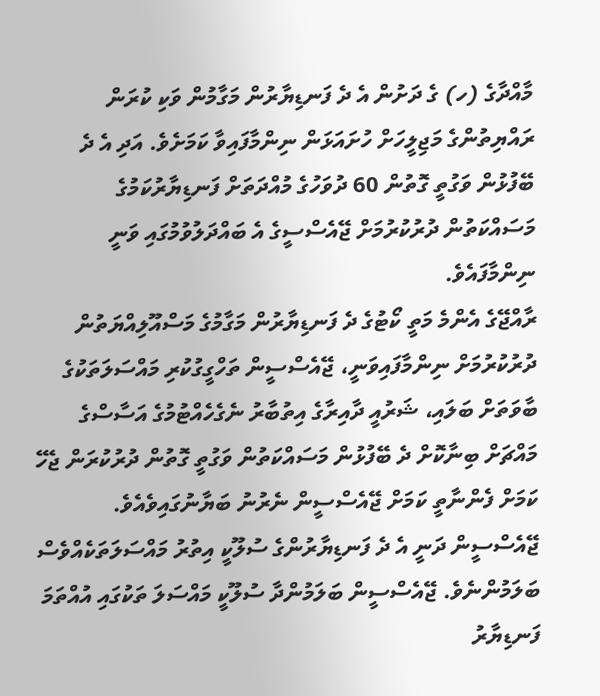މާއްދާގެ (ހ) ގެ ދަށުން އެ ދެ ފަނޑިޔާރުން މަގާމުން ވަކި ކުރަން ރައްޔިތުންގެ މަޖިލީހަށް ހުށައަޅަން ނިންމާފައިވާ ކަމަށެވެ. އަދި އެ ދެ ބޭފުޅުން ވަގުތީ ގޮތުން 60 ދުވަހުގެ މުއްދަތަށް ފަނޑިޔާރުކަމުގެ މަސައްކަތުން ދުރުކުރުމަށް ޖޭއެސްސީގެ އެ ބައްދަލުވުމުގައި ވަނީ ނިންމާފައެވެ.
ރާއްޖޭގެ އެންމެ މަތީ ކޯޓުގެ ދެ ފަނޑިޔާރުން މަގާމުގެ މަސްއޫލިއްޔަތުން ދުރުކުރުމަށް ނިންމާފައިވަނީ، ޖޭއެސްސީން ތަހްގީގުކުރި މައްސަލަތަކުގެ ބާވަތަށް ބަލައި، ޝަރުއީ ދާއިރާގެ އިތުބާރު ނެގެހެއްޓުމުގެ އަސާސްގެ މައްޗަށް ބިނާކޮށް ދެ ބޭފުޅުން މަސައްކަތުން ވަގުތީ ގޮތުން ދުރުކުރަން ޖެހޭ ކަމަށް ފެންނާތީ ކަމަށް ޖޭއެސްސީން ނެރުނު ބަޔާނުގައިވެއެވެ.
ޖޭއެސްސީން ދަނީ އެ ދެ ފަނޑިޔާރުންގެ ސުލޫކީ އިތުރު މައްސަލަތަކެއްވެސް ބަލަމުންނެވެ. ޖޭއެސްސީން ބަލަމުންދާ ސުލޫކީ މައްސަލަ ތަކުގައި އުއްތަމަ ފަނޑިޔާރު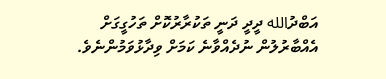އަބްދުالله ދީދީ ދަނީ ތަކުރާރުކޮށް ތަހުގީގަށް އެއްބާރުލުން ނުދެއްވާނެ ކަމަށް ވިދާޅުވަމުންނެވެ.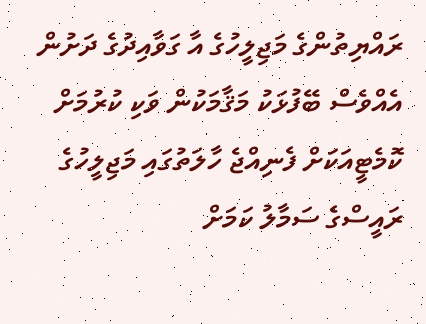ރައްޔިތުންގެ މަޖިލީހުގެ އާ ގަވާއިދުގެ ދަށުން އެއްވެސް ބޭފުޅަކު މަޤާމަކުން ވަކި ކުރުމަށް ކޮމެޓީއަކަށް ފެނިއްޖެ ހާލަތުގައި މަޖިލީހުގެ ރައީސްގެ ސަމާލު ކަމަށް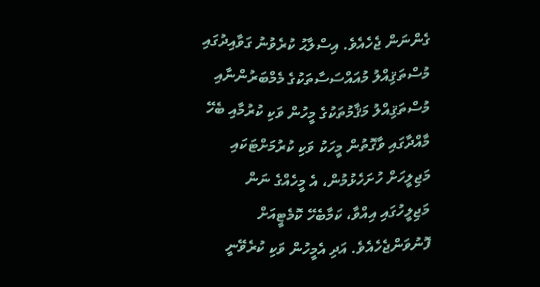ގެންނަން ޖެހެއެވެ. އިސްލާޙު ކުރެވުނު ގަވާއިދުގައި މުސްތަޤިއްލު މުއައްސަސާތަކުގެ މެމްބަރުންނާއި މުސްތަޤިއްލު މަޤާމުތަކުގެ މީހުން ވަކި ކުރުމާއި ބެހޭ މާއްދާގައި ވާގޮތުން މީހަކު ވަކި ކުރުމަށްޓަކައި މަޖިލީހަށް ހުށަހެޅުމުން، އެ މީހެއްގެ ނަން މަޖިލީހުގައި އިއްވާ، ކަމާބެހޭ ކޮމެޓީއަށް ފޮނުވަންޖެހެއެވެ. އަދި އެމީހުން ވަކި ކުރެވޭނީ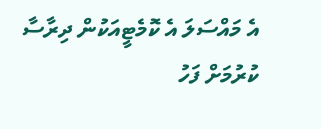އެ މައްސަލަ އެ ކޮމެޓީއަކުން ދިރާސާ ކުރުމަށް ފަހު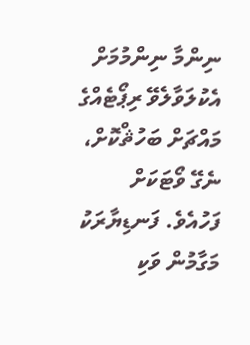ނިންމާ ނިންމުމަށް އެކުލަވާލެވޭ ރިޕޯޓެއްގެ މައްޗަށް ބަހުޘްކޮށް، ނެގޭ ވޯޓަކަށް ފަހުއެވެ. ފަނޑިޔާރަކު މަގާމުން ވަކި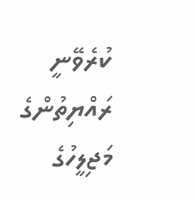ކުރެވޭނީ ރައްޔިތުންގެ މަޖިލީހުގެ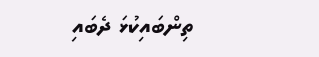ތިންބައިކުޅަ ދެބައި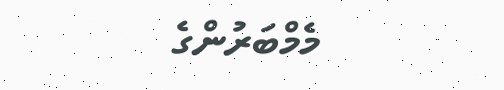މެމްބަރުންގެ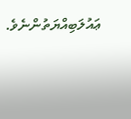ޢައުލަބިއްޔަތުންނެވެ.